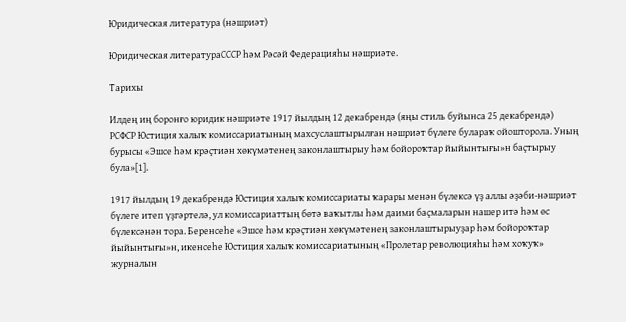Юридическая литература (нәшриәт)

Юридическая литератураСССР һәм Рәсәй Федерацияһы нәшриәте.

Тарихы

Илдең иң боронғо юридик нәшриәте 1917 йылдың 12 декабрендә (яңы стиль буйынса 25 декабрендә) РСФСР Юстиция халыҡ комиссариатының махсуслаштырылған нәшриәт бүлеге булараҡ ойошторола. Уның бурысы «Эшсе һәм крәҫтиән хөкүмәтенең законлаштырыу һәм бойороҡтар йыйынтығы»н баҫтырыу була»[1].

1917 йылдың 19 декабрендә Юстиция халыҡ комиссариаты ҡарары менән бүлексә үҙ аллы әҙәби-нәшриәт бүлеге итеп үҙгәртелә, ул комиссариаттың бөтә ваҡытлы һәм даими баҫмаларын нашер итә һәм өс бүлексәнән тора. Беренсеһе «Эшсе һәм крәҫтиән хөкүмәтенең законлаштырыуҙар һәм бойороҡтар йыйынтығы»н, икенсеһе Юстиция халыҡ комиссариатының «Пролетар революцияһы һәм хоҡуҡ» журналын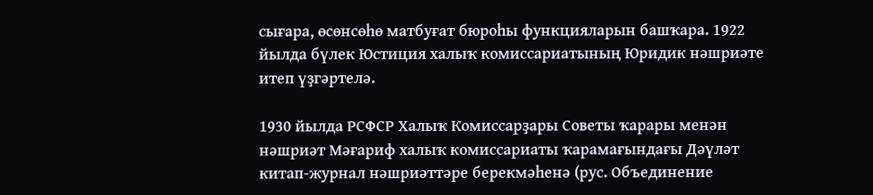сығара, өсөнсөһө матбуғат бюроһы функцияларын башҡара. 1922 йылда бүлек Юстиция халыҡ комиссариатының Юридик нәшриәте итеп үҙгәртелә.

1930 йылда РСФСР Халыҡ Комиссарҙары Советы ҡарары менән нәшриәт Мәғариф халыҡ комиссариаты ҡарамағындағы Дәүләт китап-журнал нәшриәттәре берекмәһенә (рус. Объединение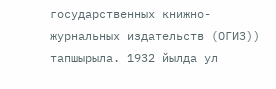государственных книжно-журнальных издательств (ОГИЗ)) тапшырыла. 1932 йылда ул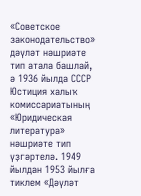«Советское законодательство» дәүләт нәшриәте тип атала башлай, ә 1936 йылда СССР Юстиция халыҡ комиссариатының «Юридическая литература» нәшриәте тип үҙгәртелә. 1949 йылдан 1953 йылға тиклем «Дәүләт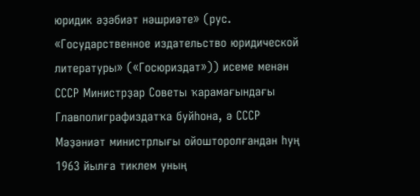юридик әҙәбиәт нәшриәте» (рус. «Государственное издательство юридической литературы» («Госюриздат»)) исеме менән СССР Министрҙар Советы ҡарамағындағы Главполиграфиздатҡа буйһона, ә СССР Мәҙәниәт министрлығы ойошторолғандан һуң 1963 йылға тиклем уның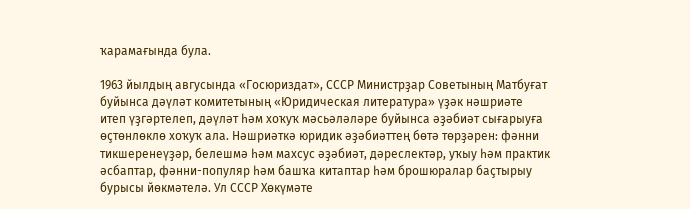ҡарамағында була.

1963 йылдың авгусында «Госюриздат», СССР Министрҙар Советының Матбуғат буйынса дәүләт комитетының «Юридическая литература» үҙәк нәшриәте итеп үҙгәртелеп, дәүләт һәм хоҡуҡ мәсьәләләре буйынса әҙәбиәт сығарыуға өҫтөнлөклө хоҡуҡ ала. Нәшриәткә юридик әҙәбиәттең бөтә төрҙәрен: фәнни тикшеренеүҙәр, белешмә һәм махсус әҙәбиәт, дәреслектәр, уҡыу һәм практик әсбаптар, фәнни-популяр һәм башҡа китаптар һәм брошюралар баҫтырыу бурысы йөкмәтелә. Ул СССР Хөкүмәте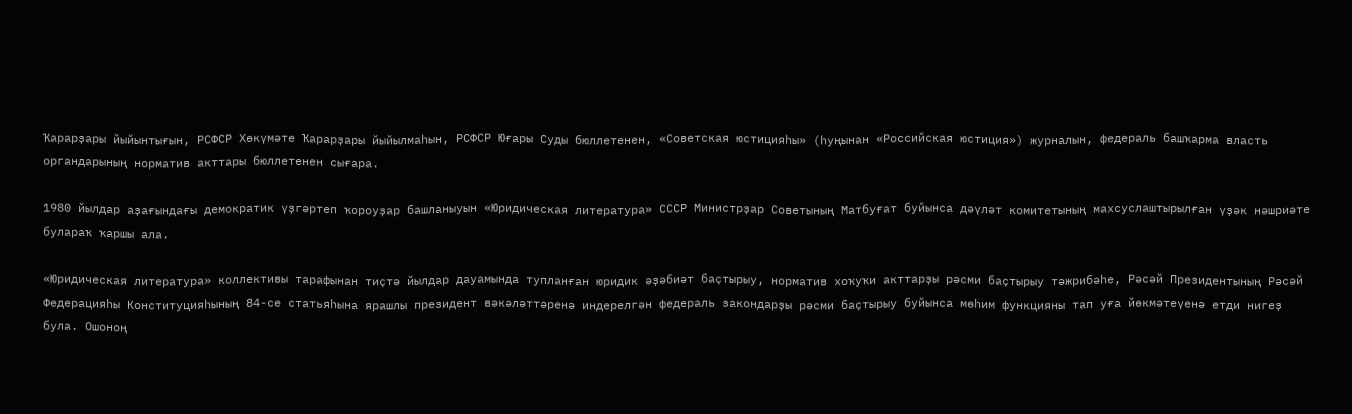Ҡарарҙары йыйынтығын, РСФСР Хөкүмәте Ҡарарҙары йыйылмаһын, РСФСР Юғары Суды бюллетенен, «Советская юстицияһы» (һуңынан «Российская юстиция») журналын, федераль башҡарма власть органдарының норматив акттары бюллетенен сығара.

1980 йылдар аҙағындағы демократик үҙгәртеп ҡороуҙар башланыуын «Юридическая литература» СССР Министрҙар Советының Матбуғат буйынса дәүләт комитетының махсуслаштырылған үҙәк нәшриәте булараҡ ҡаршы ала.

«Юридическая литература» коллективы тарафынан тиҫтә йылдар дауамында тупланған юридик әҙәбиәт баҫтырыу, норматив хоҡуҡи акттарҙы рәсми баҫтырыу тәжрибәһе, Рәсәй Президентының Рәсәй Федерацияһы Конституцияһының 84-се статьяһына ярашлы президент вәкәләттәренә индерелгән федераль закондарҙы рәсми баҫтырыу буйынса мөһим функцияны тап уға йөкмәтеүенә етди нигеҙ була. Ошоноң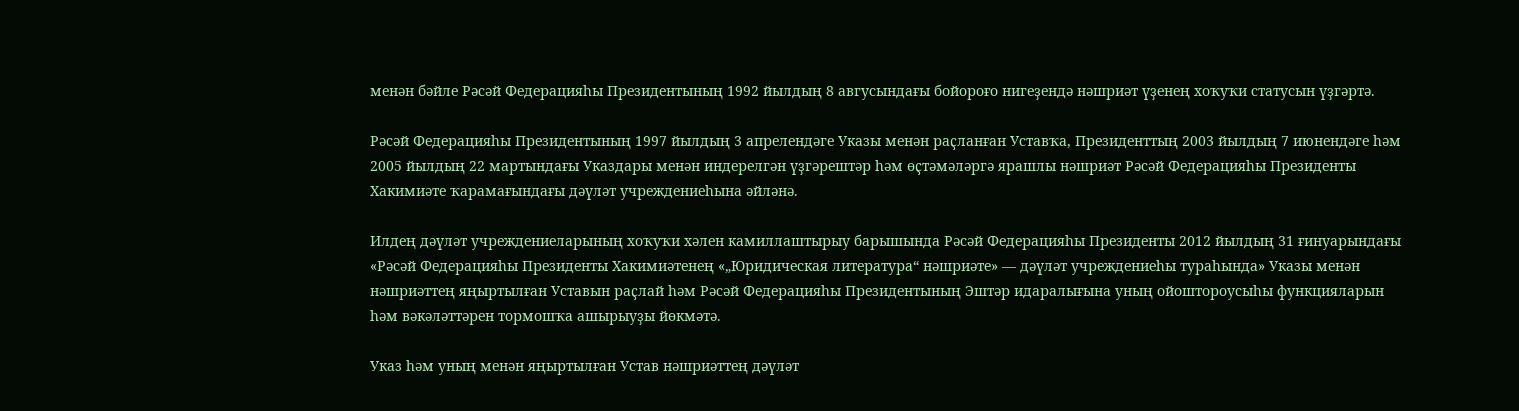менән бәйле Рәсәй Федерацияһы Президентының 1992 йылдың 8 авгусындағы бойороғо нигеҙендә нәшриәт үҙенең хоҡуҡи статусын үҙгәртә.

Рәсәй Федерацияһы Президентының 1997 йылдың 3 апрелендәге Указы менән раҫланған Уставҡа, Президенттың 2003 йылдың 7 июнендәге һәм 2005 йылдың 22 мартындағы Указдары менән индерелгән үҙгәрештәр һәм өҫтәмәләргә ярашлы нәшриәт Рәсәй Федерацияһы Президенты Хакимиәте ҡарамағындағы дәүләт учреждениеһына әйләнә.

Илдең дәүләт учреждениеларының хоҡуҡи хәлен камиллаштырыу барышында Рәсәй Федерацияһы Президенты 2012 йылдың 31 ғинуарындағы «Рәсәй Федерацияһы Президенты Хакимиәтенең «„Юридическая литература“ нәшриәте» — дәүләт учреждениеһы тураһында» Указы менән нәшриәттең яңыртылған Уставын раҫлай һәм Рәсәй Федерацияһы Президентының Эштәр идаралығына уның ойоштороусыһы функцияларын һәм вәкәләттәрен тормошҡа ашырыуҙы йөкмәтә.

Указ һәм уның менән яңыртылған Устав нәшриәттең дәүләт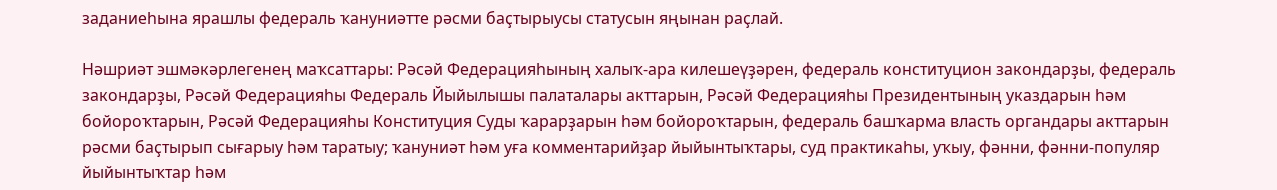заданиеһына ярашлы федераль ҡануниәтте рәсми баҫтырыусы статусын яңынан раҫлай.

Нәшриәт эшмәкәрлегенең маҡсаттары: Рәсәй Федерацияһының халыҡ-ара килешеүҙәрен, федераль конституцион закондарҙы, федераль закондарҙы, Рәсәй Федерацияһы Федераль Йыйылышы палаталары акттарын, Рәсәй Федерацияһы Президентының указдарын һәм бойороҡтарын, Рәсәй Федерацияһы Конституция Суды ҡарарҙарын һәм бойороҡтарын, федераль башҡарма власть органдары акттарын рәсми баҫтырып сығарыу һәм таратыу; ҡануниәт һәм уға комментарийҙар йыйынтыҡтары, суд практикаһы, уҡыу, фәнни, фәнни-популяр йыйынтыҡтар һәм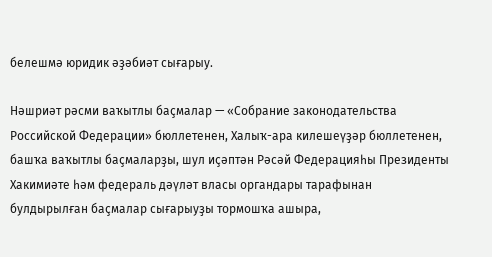белешмә юридик әҙәбиәт сығарыу.

Нәшриәт рәсми ваҡытлы баҫмалар — «Собрание законодательства Российской Федерации» бюллетенен, Халыҡ-ара килешеүҙәр бюллетенен, башҡа ваҡытлы баҫмаларҙы, шул иҫәптән Рәсәй Федерацияһы Президенты Хакимиәте һәм федераль дәүләт власы органдары тарафынан булдырылған баҫмалар сығарыуҙы тормошҡа ашыра,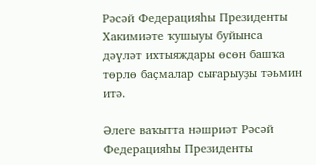Рәсәй Федерацияһы Президенты Хакимиәте ҡушыуы буйынса дәүләт ихтыяждары өсөн башҡа төрлө баҫмалар сығарыуҙы тәьмин итә.

Әлеге ваҡытта нәшриәт Рәсәй Федерацияһы Президенты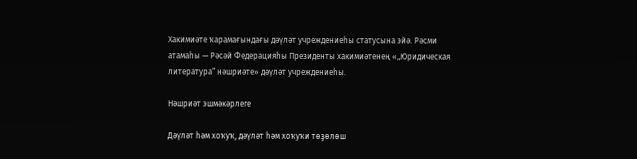Хакимиәте ҡарамағындағы дәүләт учреждениеһы статусына эйә. Рәсми атамаһы — Рәсәй Федерацияһы Президенты хакимиәтенең «„Юридическая литература“ нәшриәте» дәүләт учреждениеһы.

Нәшриәт эшмәкәрлеге

Дәүләт һәм хоҡуҡ, дәүләт һәм хоҡуҡи төҙөлөш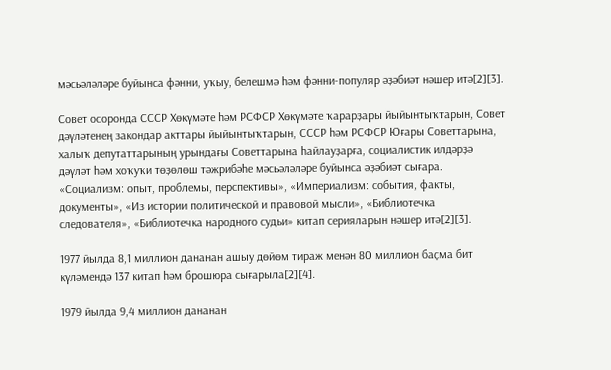мәсьәләләре буйынса фәнни, уҡыу, белешмә һәм фәнни-популяр әҙәбиәт нәшер итә[2][3].

Совет осоронда СССР Хөкүмәте һәм РСФСР Хөкүмәте ҡарарҙары йыйынтыҡтарын, Совет дәүләтенең закондар акттары йыйынтыҡтарын, СССР һәм РСФСР Юғары Советтарына, халыҡ депутаттарының урындағы Советтарына һайлауҙарға, социалистик илдәрҙә дәүләт һәм хоҡуҡи төҙөлөш тәжрибәһе мәсьәләләре буйынса әҙәбиәт сығара. «Социализм: опыт, проблемы, перспективы», «Империализм: события, факты, документы», «Из истории политической и правовой мысли», «Библиотечка следователя», «Библиотечка народного судьи» китап серияларын нәшер итә[2][3].

1977 йылда 8,1 миллион дананан ашыу дөйөм тираж менән 80 миллион баҫма бит күләмендә 137 китап һәм брошюра сығарыла[2][4].

1979 йылда 9,4 миллион дананан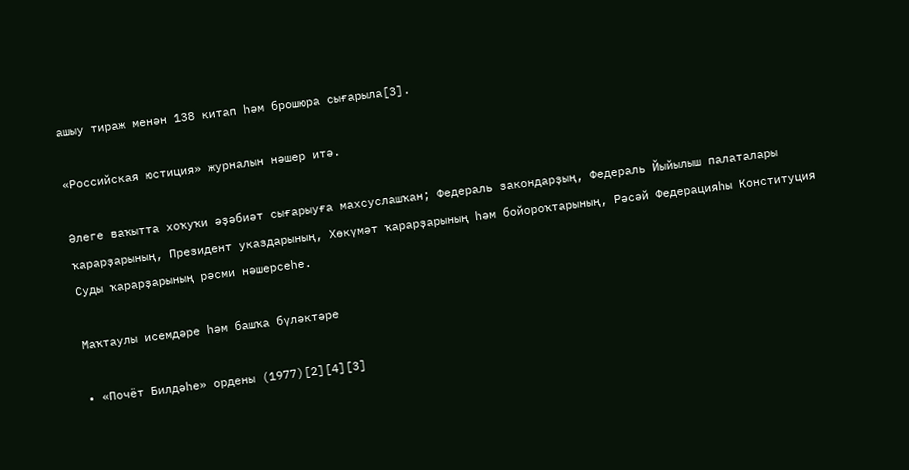ашыу тираж менән 138 китап һәм брошюра сығарыла[3].

«Российская юстиция» журналын нәшер итә.

Әлеге ваҡытта хоҡуҡи әҙәбиәт сығарыуға махсуслашҡан; Федераль закондарҙың, Федераль Йыйылыш палаталары ҡарарҙарының, Президент указдарының, Хөкүмәт ҡарарҙарының һәм бойороҡтарының, Рәсәй Федерацияһы Конституция Суды ҡарарҙарының рәсми нәшерсеһе.

Маҡтаулы исемдәре һәм башҡа бүләктәре

• «Почёт Билдәһе» ордены (1977)[2][4][3]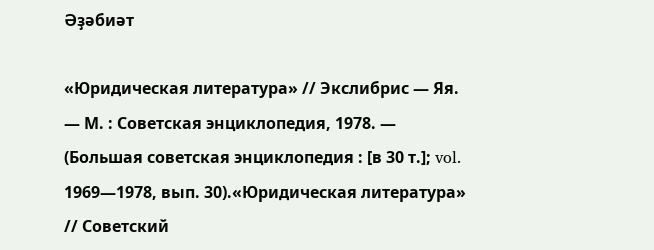Әҙәбиәт

«Юридическая литература» // Экслибрис — Яя. — М. : Советская энциклопедия, 1978. — (Большая советская энциклопедия : [в 30 т.]; vol. 1969—1978, вып. 30).«Юридическая литература» // Советский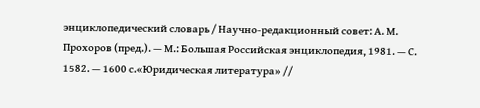энциклопедический словарь / Научно-редакционный совет: А. М. Прохоров (пред.). — М.: Большая Российская энциклопедия, 1981. — С. 1582. — 1600 с.«Юридическая литература» //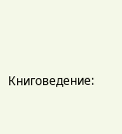Книговедение: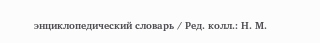энциклопедический словарь / Ред. колл.: Н. М.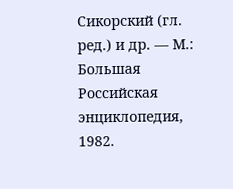Сикорский (гл. ред.) и др. — М.: Большая Российская энциклопедия, 1982.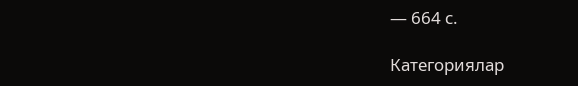— 664 с.

Категориялар